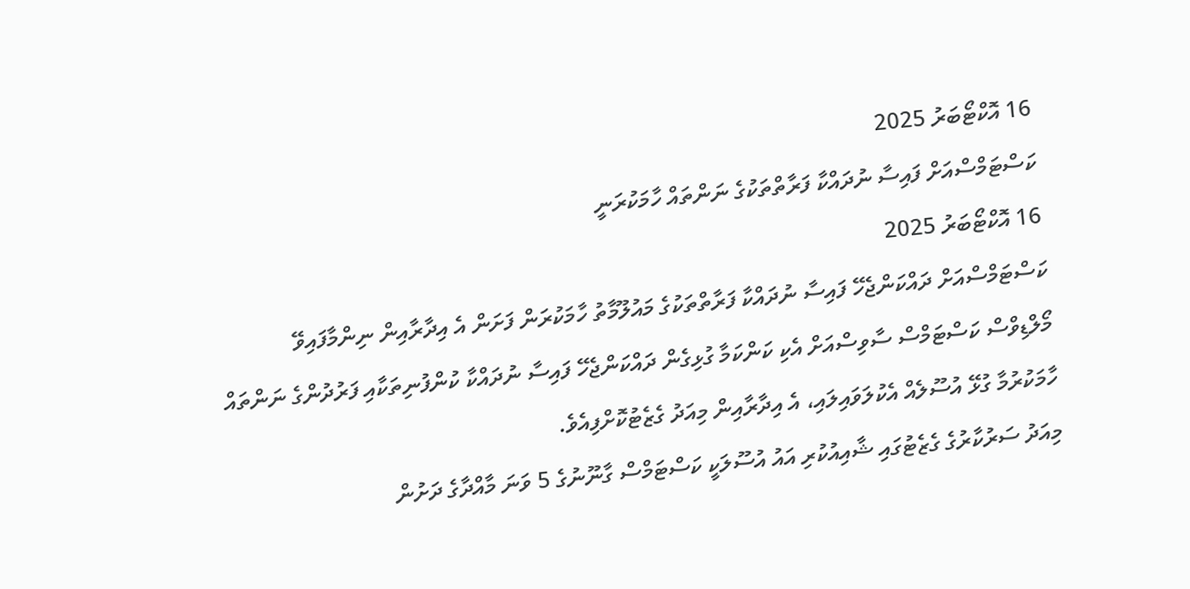16 އޮކްޓޯބަރު 2025
ކަސްޓަމްސްއަށް ފައިސާ ނުދައްކާ ފަރާތްތަކުގެ ނަންތައް ހާމަކުރަނީ
16 އޮކްޓޯބަރު 2025
ކަސްޓަމްސްއަށް ދައްކަންޖެހޭ ފައިސާ ނުދައްކާ ފަރާތްތަކުގެ މައުލޫމާތު ހާމަކުރަން ފަށަން އެ އިދާރާއިން ނިންމާފައިވޭ
މޯލްޑިވްސް ކަސްޓަމްސް ސާވިސްއަށް އެކި ކަންކަމާ ގުޅިގެން ދައްކަންޖެހޭ ފައިސާ ނުދައްކާ ކުންފުނިތަކާއި ފަރުދުންގެ ނަންތައް ހާމަކުރުމާ ގުޅޭ އުސޫލެއް އެކުލަވައިލައި، އެ އިދާރާއިން މިއަދު ގެޒެޓުކޮށްފިއެވެ.
މިއަދު ސަރުކާރުގެ ގެޒެޓުގައި ޝާއިއުކުރި އައު އުސޫލަކީ ކަސްޓަމްސް ގާނޫނުގެ 5 ވަނަ މާއްދާގެ ދަށުން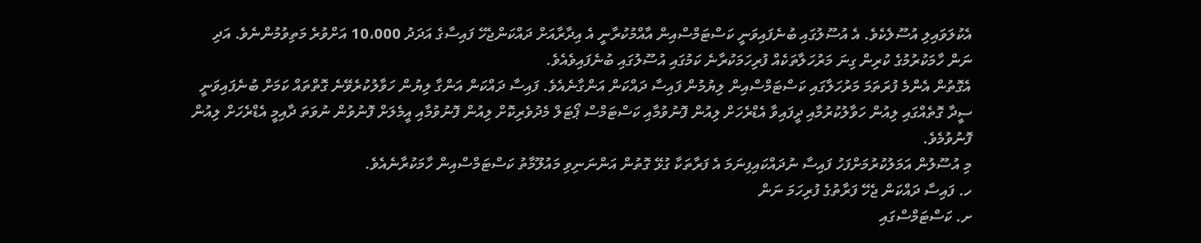އެކުލަވައިލި އުސޫލެކެވެ. އެ އުސޫލުގައި ބުނެފައިވަނީ ކަސްޓަމްސްއިން އާއްމުކުރާނީ އެ އިދާރާއަށް ދައްކަންޖެހޭ ފައިސާގެ އަދަދު 10،000 އަށްވުރެ މަތިވުމުންނެވެ. އަދި ނަން ހާމަކުރުމުގެ ކުރިން ގިނަ މަރުހަލާތަކެއް ފުރިހަމަކުރާނެ ކަމުގައި އުސޫލުގައި ބުނެފައިވެއެވެ.
އެގޮތުން އެންމެ ފުރަތަމަ މަރުހަލާގައި ކަސްޓަމްސްއިން ލިޔުމުން ފައިސާ ދައްކަން އަންގާނެއެވެ. ފައިސާ ދައްކަން އަންގާ ލިޔުން ހަވާލުކުރެވޭނެ ގޮތްތައް ކަމަށް ބުނެފައިވަނީ ސީދާ ގޮތެއްގައި ލިއުން ހަވާލުކުރުމާއި ދީފައިވާ އެޑްރެހަށް ލިއުން ފޮނުވުމާއި ކަސްޓަމްސް ޕޯޓަލް މެދުވެރިކޮށް ލިއުން ފޮނުވުމާއި އީމެލަށް ފޮނުވުން ނުވަތަ ދާއިމީ އެޑްރެހަށް ލިއުން ފޮނުވުމެވެ.
މި އުސޫލުން އަމަލުކުރުމަށްފަހު ފައިސާ ނުދައްކައިފިނަމަ އެ ފަރާތަކާ ގުޅޭ ގޮތުން އަންނަނިވި މައުލޫމާތު ކަސްޓަމްސްއިން ހާމަކުރާނެއެވެ.
ހ. ފައިސާ ދައްކަން ޖެހޭ ފަރާތުގެ ފުރިހަމަ ނަން
ށ. ކަސްޓަމްސްގައި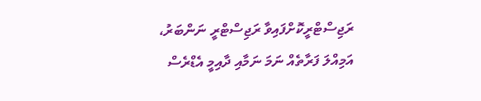ރަޖިސްޓްރީކޮށްފައިވާ ރަޖިސްޓްރީ ނަންބަރު، އަމިއްލަ ފަރާތެއް ނަމަ ނަމާއި ދާއިމީ އެޑްރެސް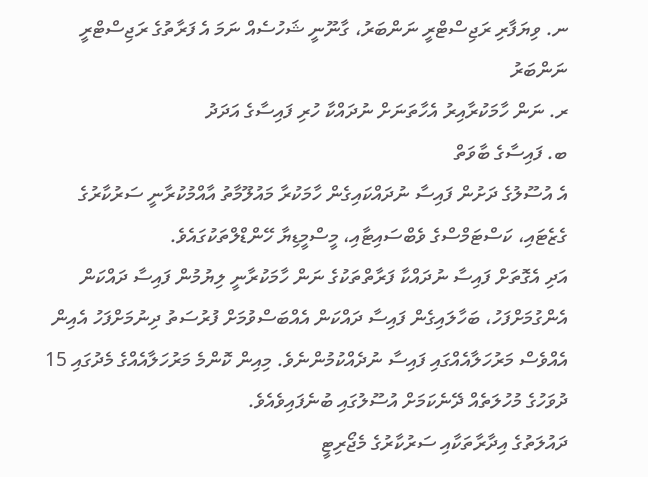ނ. ވިޔަފާރި ރަޖިސްޓްރީ ނަންބަރު، ގާނޫނީ ޝަހުސެއް ނަމަ އެ ފަރާތުގެ ރަޖިސްޓްރީ ނަންބަރު
ރ. ނަން ހާމަކުރާއިރު އެހާތަނަށް ނުދައްކާ ހުރި ފައިސާގެ އަދަދު
ބ. ފައިސާގެ ބާވަތް
އެ އުސޫލުގެ ދަށުން ފައިސާ ނުދައްކައިގެން ހާމަކުރާ މައުލޫމާތު އާއްމުކުރާނީ ސަރުކާރުގެ ގެޒެޓައި، ކަސްޓަމްސްގެ ވެބްސައިޓާއި، މީސްމީޑިޔާ ހޭންޑްލްތަކުގައެވެ.
އަދި އެގޮތަށް ފައިސާ ނުދައްކާ ފަރާތްތަކުގެ ނަން ހާމަކުރާނީ ލިޔުމުން ފައިސާ ދައްކަން އެންގުމަށްފަހު، ބަހާލައިގެން ފައިސާ ދައްކަން އެއްބަސްވުމަށް ފުރުސަތު ދިނުމަށްފަހު އެއިން އެއްވެސް މަރުހަލާއެއްގައި ފައިސާ ނުދެއްކުމުންނެވެ. މިއިން ކޮންމެ މަރުހަލާއެއްގެ މެދުގައި 15 ދުވަހުގެ މުހުލަތެއް ދޭނެކަމަށް އުސޫލުގައި ބުނެފައިވެއެވެ.
ދައުލަތުގެ އިދާރާތަކާއި ސަރުކާރުގެ މެޖޯރިޓީ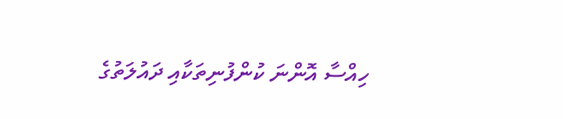ހިއްސާ އޮންނަ ކުންފުނިތަކާއި ދައުލަތުގެ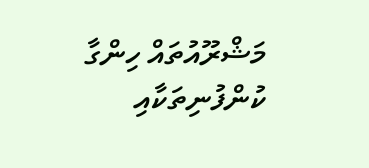މަޝްރޫއުތައް ހިންގާ ކުންފުނިތަކާއި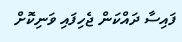ފައިސާ ދައްކަން ޖެހިފައި ވަނިކޮށް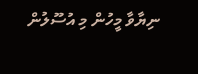ނިޔާވާ މީހުން މި އުސޫލުން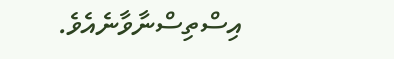އިސްތިސްނާވާނެއެވެ.